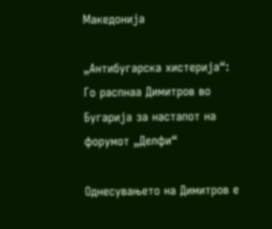Македонија

„Антибугарска хистерија“: Го распнаа Димитров во Бугарија за настапот на форумот „Делфи“

Однесувањето на Димитров е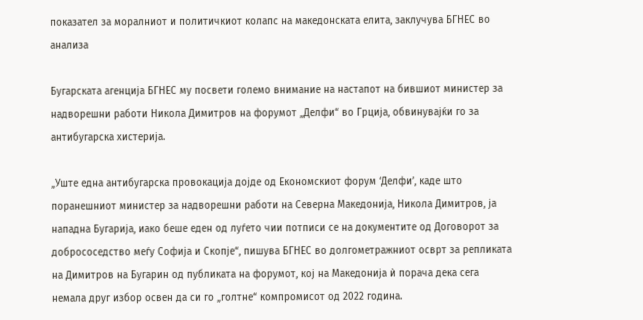показател за моралниот и политичкиот колапс на македонската елита, заклучува БГНЕС во анализа

Бугарската агенција БГНЕС му посвети големо внимание на настапот на бившиот министер за надворешни работи Никола Димитров на форумот „Делфи“ во Грција, обвинувајќи го за антибугарска хистерија.

„Уште една антибугарска провокација дојде од Економскиот форум ‘Делфи’, каде што поранешниот министер за надворешни работи на Северна Македонија, Никола Димитров, ја нападна Бугарија, иако беше еден од луѓето чии потписи се на документите од Договорот за добрососедство меѓу Софија и Скопјe“, пишува БГНЕС во долгометражниот осврт за репликата на Димитров на Бугарин од публиката на форумот, кој на Македонија ѝ порача дека сега немала друг избор освен да си го „голтне“ компромисот од 2022 година.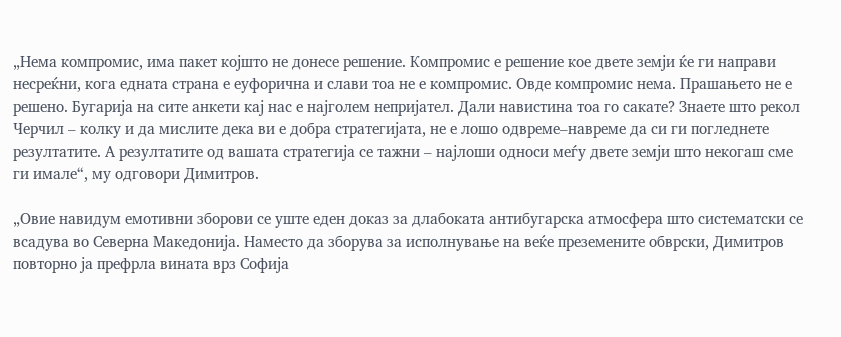„Нема компромис, има пакет којшто не донесе решение. Компромис е решение кое двете земји ќе ги направи несреќни, кога едната страна е еуфорична и слави тоа не е компромис. Овде компромис нема. Прашањето не е решено. Бугарија на сите анкети кај нас е најголем непријател. Дали навистина тоа го сакате? Знаете што рекол Черчил – колку и да мислите дека ви е добра стратегијата, не е лошо одвреме–навреме да си ги погледнете резултатите. А резултатите од вашата стратегија се тажни – најлоши односи меѓу двете земји што некогаш сме ги имале“, му одговори Димитров.

„Овие навидум емотивни зборови се уште еден доказ за длабоката антибугарска атмосфера што систематски се всадува во Северна Македонија. Наместо да зборува за исполнување на веќе преземените обврски, Димитров повторно ја префрла вината врз Софија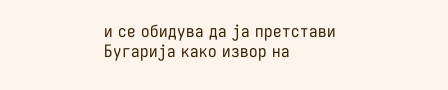и се обидува да ја претстави Бугарија како извор на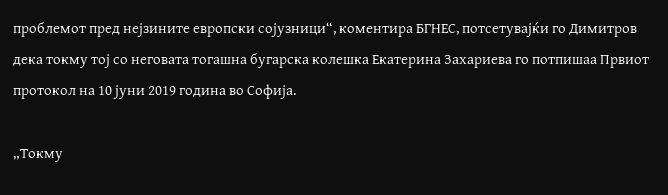проблемот пред нејзините европски сојузници“, коментира БГНЕС, потсетувајќи го Димитров дека токму тој со неговата тогашна бугарска колешка Екатерина Захариева го потпишаа Првиот протокол на 10 јуни 2019 година во Софија.

„Токму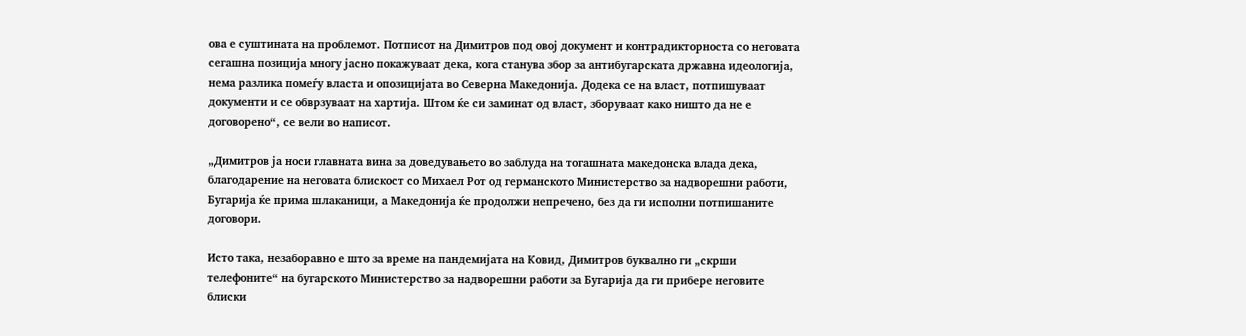ова е суштината на проблемот. Потписот на Димитров под овој документ и контрадикторноста со неговата сегашна позиција многу јасно покажуваат дека, кога станува збор за антибугарската државна идеологија, нема разлика помеѓу власта и опозицијата во Северна Македонија. Додека се на власт, потпишуваат документи и се обврзуваат на хартија. Штом ќе си заминат од власт, зборуваат како ништо да не е договорено“, се вели во написот.

„Димитров ја носи главната вина за доведувањето во заблуда на тогашната македонска влада дека, благодарение на неговата блискост со Михаел Рот од германското Министерство за надворешни работи, Бугарија ќе прима шлаканици, а Македонија ќе продолжи непречено, без да ги исполни потпишаните договори.

Исто така, незаборавно е што за време на пандемијата на Ковид, Димитров буквално ги „скрши телефоните“ на бугарското Министерство за надворешни работи за Бугарија да ги прибере неговите блиски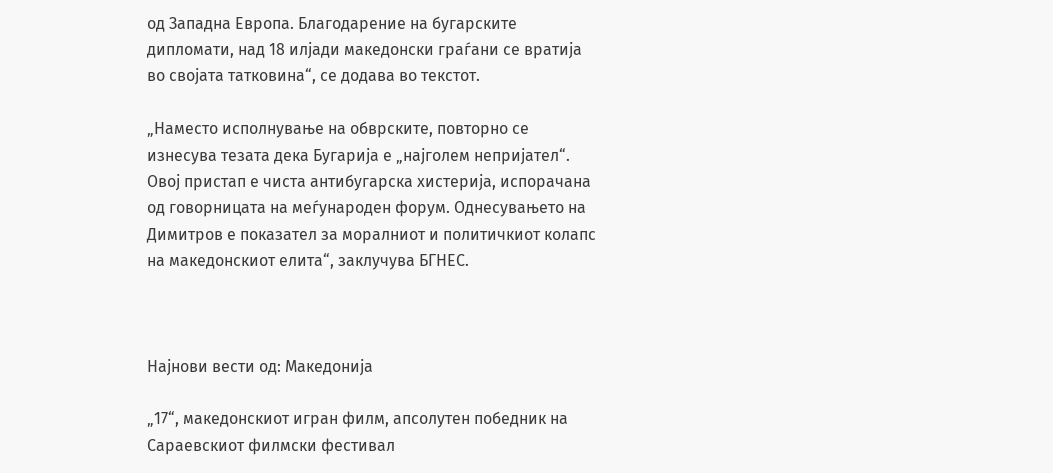од Западна Европа. Благодарение на бугарските дипломати, над 18 илјади македонски граѓани се вратија во својата татковина“, се додава во текстот.

„Наместо исполнување на обврските, повторно се изнесува тезата дека Бугарија е „најголем непријател“. Овој пристап е чиста антибугарска хистерија, испорачана од говорницата на меѓународен форум. Однесувањето на Димитров е показател за моралниот и политичкиот колапс на македонскиот елита“, заклучува БГНЕС.



Најнови вести од: Македонија

„17“, македонскиот игран филм, апсолутен победник на Сараевскиот филмски фестивал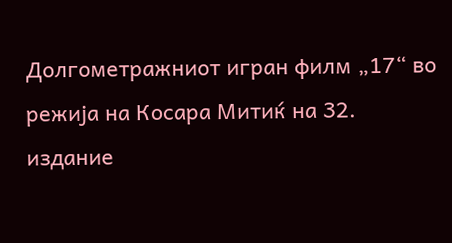Долгометражниот игран филм „17“ во режија на Косара Митиќ на 32. издание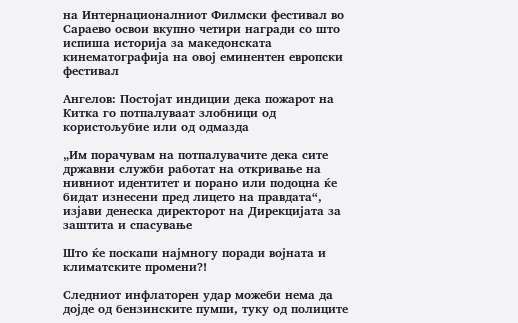на Интернационалниот Филмски фестивал во Сараево освои вкупно четири награди со што испиша историја за македонската кинематографија на овој еминентен европски фестивал

Ангелов: Постојат индиции дека пожарот на Китка го потпалуваат злобници од користољубие или од одмазда

„Им порачувам на потпалувачите дека сите државни служби работат на откривање на нивниот идентитет и порано или подоцна ќе бидат изнесени пред лицето на правдата“, изјави денеска директорот на Дирекцијата за заштита и спасување

Што ќе поскапи најмногу поради војната и климатските промени?!

Следниот инфлаторен удар можеби нема да дојде од бензинските пумпи, туку од полиците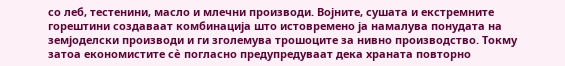со леб, тестенини, масло и млечни производи. Војните, сушата и екстремните горештини создаваат комбинација што истовремено ја намалува понудата на земјоделски производи и ги зголемува трошоците за нивно производство. Токму затоа економистите сè погласно предупредуваат дека храната повторно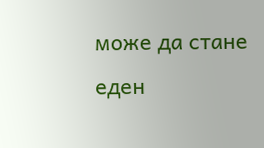може да стане еден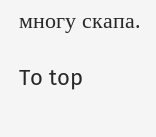многу скапа.

To top